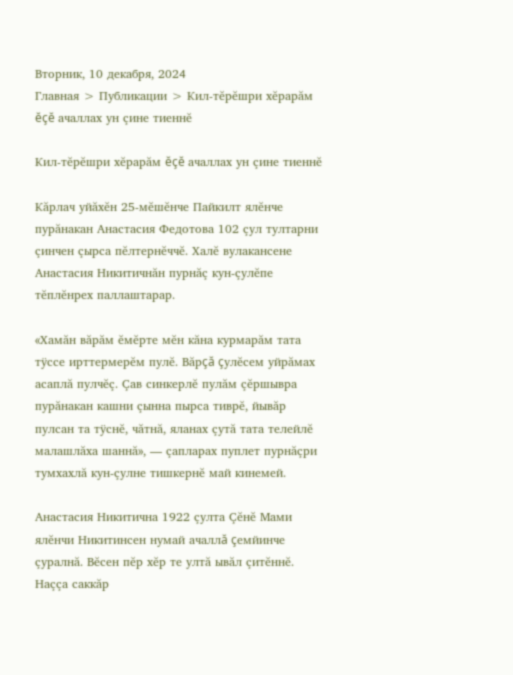Вторник, 10 декабря, 2024
Главная > Публикации > Кил-тĕрĕшри хĕрарăм ĕçĕ ачаллах ун çине тиеннĕ

Кил-тĕрĕшри хĕрарăм ĕçĕ ачаллах ун çине тиеннĕ

Кăрлач уйăхĕн 25-мĕшĕнче Пайкилт ялĕнче пурăнакан Анастасия Федотова 102 çул тултарни çинчен çырса пĕлтернĕччĕ. Халĕ вулакансене Анастасия Никитичнăн пурнăç кун-çулĕпе тĕплĕнрех паллаштарар.

«Хамăн вăрăм ĕмĕрте мĕн кăна курмарăм тата тÿссе ирттермерĕм пулĕ. Вăрçă çулĕсем уйрăмах асаплă пулчĕç. Çав синкерлĕ пулăм çĕршывра пурăнакан кашни çынна пырса тиврĕ, йывăр пулсан та тÿснĕ, чăтнă, яланах çутă тата телейлĕ малашлăха шаннă», — çапларах пуплет пурнăçри тумхахлă кун-çулне тишкернĕ май кинемей.

Анастасия Никитична 1922 çулта Çĕнĕ Мами ялĕнчи Никитинсен нумай ачаллă çемйинче çуралнă. Вĕсен пĕр хĕр те ултă ывăл çитĕннĕ. Наççа саккăр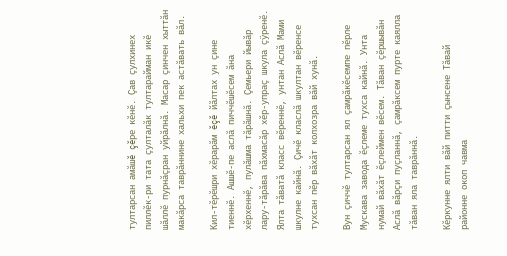тултарсан амăшĕ çĕре кĕнĕ. Çав çулхинех пиллĕк-ри тата çулталăк тултарайман икĕ шăллĕ пурнăçран уйрăлнă. Масар çинчен хыттăн макăрса таврăннине хальхи пек астăвать вăл.

Кил-тĕрĕшри хĕрарăм ĕçĕ йăлтах ун çине тиеннĕ. Ашшĕ-пе аслă пиччĕшĕсем ăна хĕрхеннĕ, пулăшма тăрăшнă. Çемьери йывăр лару-тăрăва пăхмасăр хĕр-упраç шкула çÿренĕ. Ялта тăватă класс вĕреннĕ, унтан Аслă Мами шкулне кайнă. Çичĕ класлă шкултан вĕренсе тухсан пĕр вăхăт колхозра вăй хунă.

Вун çиччĕ тултарсан ял çамрăкĕсемпе пĕрле Мускава завода ĕçлеме тухса кайнă. Унта нумай вăхăт ĕçлеймен вĕсем. Тăван çĕршывăн Аслă вăрçи пуçланнă, çамрăксем пурте каялла тăван яла таврăннă.

Кĕркунне ялти вăй питти çынсене Тăвай районне окоп чавма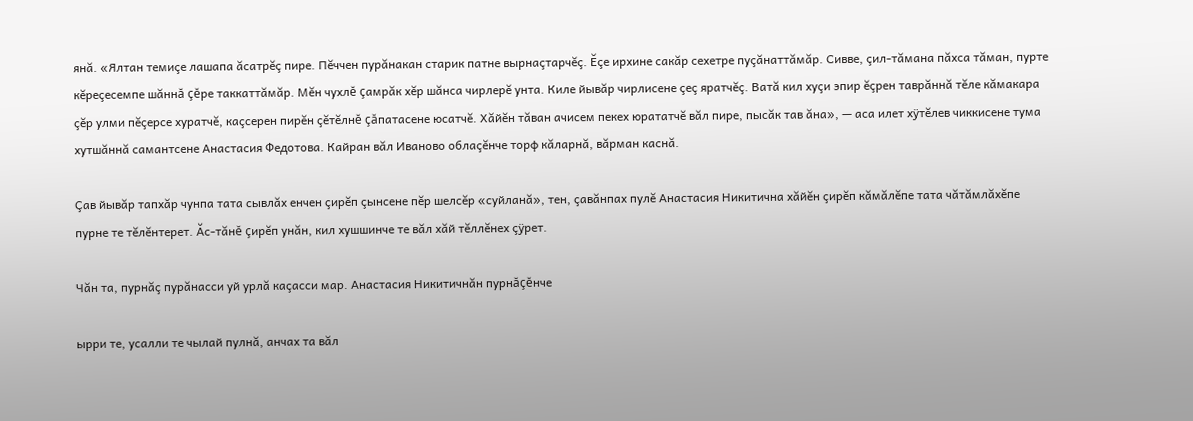янă. «Ялтан темиçе лашапа ăсатрĕç пире. Пĕччен пурăнакан старик патне вырнаçтарчĕç. Ĕçе ирхине сакăр сехетре пуçăнаттăмăр. Сивве, çил-тăмана пăхса тăман, пурте кĕреçесемпе шăннă çĕре таккаттăмăр. Мĕн чухлĕ çамрăк хĕр шăнса чирлерĕ унта. Киле йывăр чирлисене çеç яратчĕç. Ватă кил хуçи эпир ĕçрен таврăннă тĕле кăмакара çĕр улми пĕçерсе хуратчĕ, каçсерен пирĕн çĕтĕлнĕ çăпатасене юсатчĕ. Хăйĕн тăван ачисем пекех юрататчĕ вăл пире, пысăк тав ăна», — аса илет хÿтĕлев чиккисене тума хутшăннă самантсене Анастасия Федотова. Кайран вăл Иваново облаçĕнче торф кăларнă, вăрман каснă.

Çав йывăр тапхăр чунпа тата сывлăх енчен çирĕп çынсене пĕр шелсĕр «суйланă», тен, çавăнпах пулĕ Анастасия Никитична хăйĕн çирĕп кăмăлĕпе тата чăтăмлăхĕпе пурне те тĕлĕнтерет. Ăс-тăнĕ çирĕп унăн, кил хушшинче те вăл хăй тĕллĕнех çÿрет.

Чăн та, пурнăç пурăнасси уй урлă каçасси мар. Анастасия Никитичнăн пурнăçĕнче

ырри те, усалли те чылай пулнă, анчах та вăл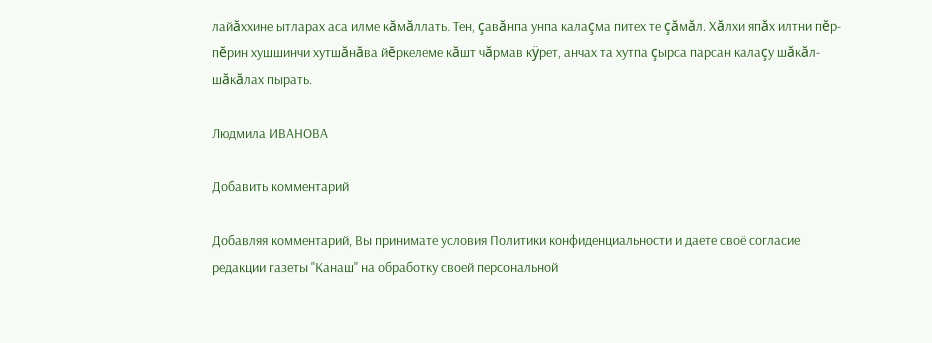лайăххине ытларах аса илме кăмăллать. Тен, çавăнпа унпа калаçма питех те çăмăл. Хăлхи япăх илтни пĕр-пĕрин хушшинчи хутшăнăва йĕркелеме кăшт чăрмав кÿрет, анчах та хутпа çырса парсан калаçу шăкăл-шăкăлах пырать.

Людмила ИВАНОВА

Добавить комментарий

Добавляя комментарий, Вы принимате условия Политики конфиденциальности и даете своё согласие редакции газеты "Канаш" на обработку своей персональной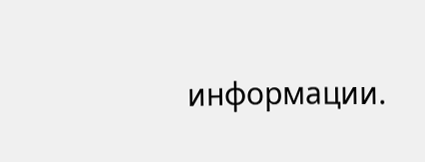информации.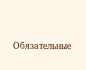Обязательные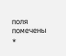поля помечены *